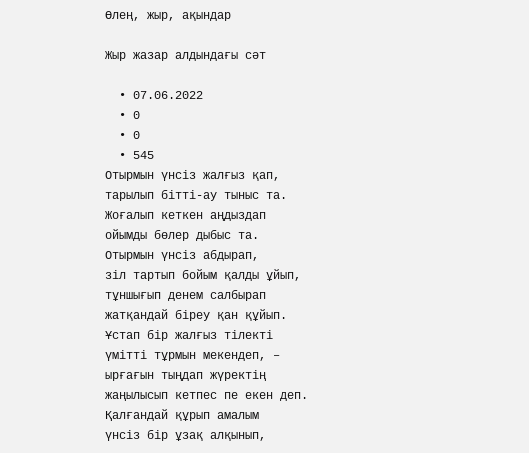Өлең, жыр, ақындар

Жыр жазар алдындағы сәт

  • 07.06.2022
  • 0
  • 0
  • 545
Отырмын үнсiз жалғыз қап,
тарылып бiттi-ау тыныс та.
Жоғалып кеткен аңдыздап
ойымды бөлер дыбыс та.
Отырмын үнсiз абдырап,
зiл тартып бойым қалды ұйып,
тұншығып денем салбырап
жатқандай бiреу қан құйып.
Ұстап бiр жалғыз тiлектi
үмiттi тұрмын мекендеп, –
ырғағын тыңдап жүректiң
жаңылысып кетпес пе екен деп.
Қалғандай құрып амалым
үнсiз бiр ұзақ алқынып,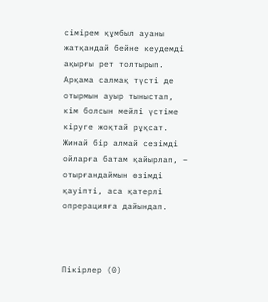сiмiрем құмбыл ауаны
жатқандай бейне кеудемдi
ақырғы рет толтырып.
Арқама салмақ түстi де
отырмын ауыр тыныстап,
кiм болсын мейлi үстiме
кiруге жоқтай рұқсат.
Жинай бiр алмай сезiмдi
ойларға батам қайырлап, –
отырғандаймын өзiмдi
қауiптi, аса қатерлi
опрерацияға дайындап.



Пікірлер (0)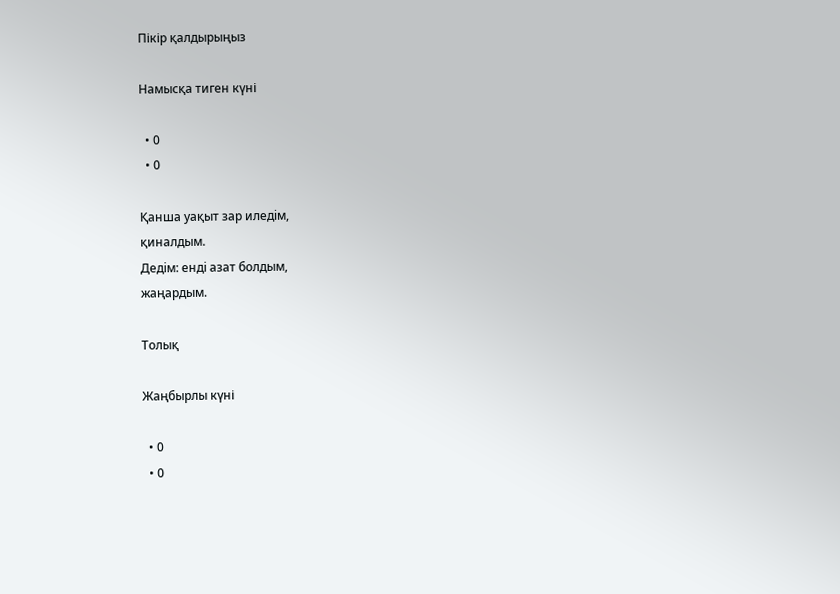Пікір қалдырыңыз

Намысқа тиген күні

  • 0
  • 0

Қанша уақыт зар иледiм,
қиналдым.
Дедiм: ендi азат болдым,
жаңардым.

Толық

Жаңбырлы күні

  • 0
  • 0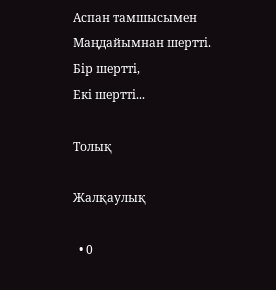Аспан тамшысымен
Маңдайымнан шерттi.
Бiр шерттi,
Екi шерттi...

Толық

Жалқаулық

  • 0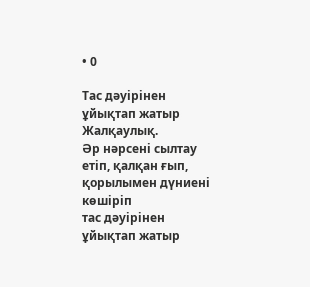• 0

Тас дәуiрiнен ұйықтап жатыр Жалқаулық.
Әр нәрсенi сылтау етiп, қалқан ғып,
қорылымен дүниенi көшiрiп
тас дәуiрiнен ұйықтап жатыр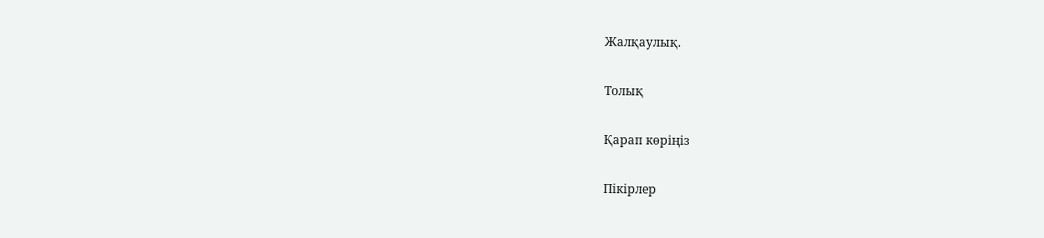Жалқаулық.

Толық

Қарап көріңіз

Пікірлер